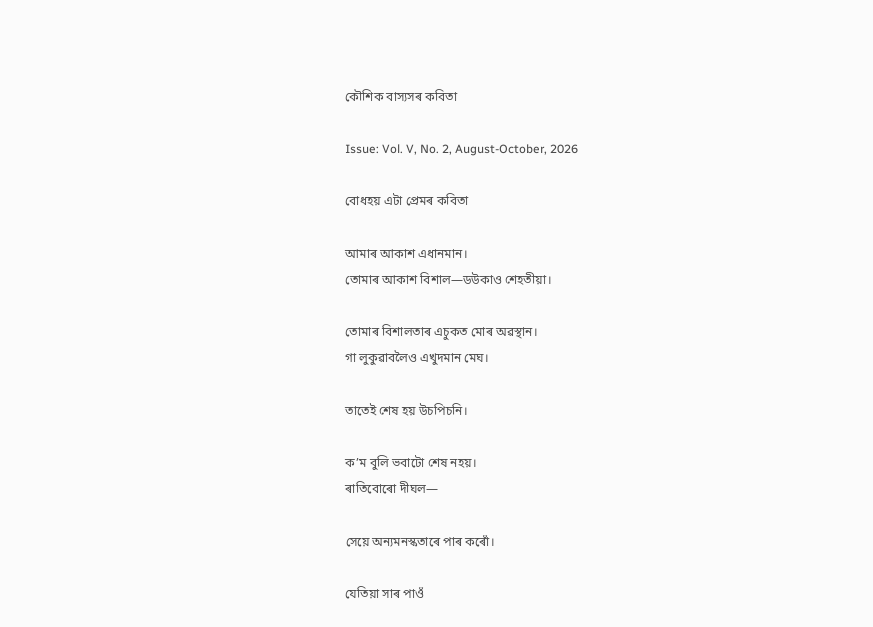কৌশিক বাস্যসৰ কবিতা

Issue: Vol. V, No. 2, August-October, 2026

বোধহয় এটা প্ৰেমৰ কবিতা

আমাৰ আকাশ এধানমান।
তোমাৰ আকাশ বিশাল—ডউকাও শেহতীয়া।

তোমাৰ বিশালতাৰ এচুকত মোৰ অৱস্থান।
গা লুকুৱাবলৈও এখুদমান মেঘ।

তাতেই শেষ হয় উচপিচনি।

ক’ম বুলি ভবাটো শেষ নহয়।
ৰাতিবোৰো দীঘল—

সেয়ে অন্যমনস্কতাৰে পাৰ কৰোঁ।

যেতিয়া সাৰ পাওঁ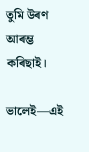তুমি উৰণ আৰম্ভ কৰিছাই।

ভালেই—এই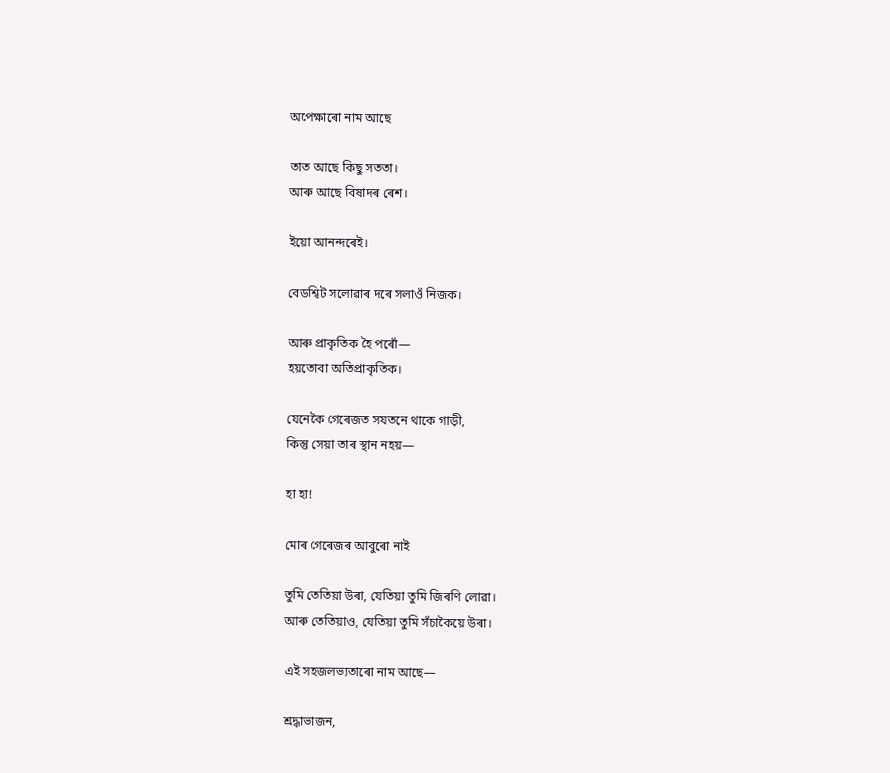অপেক্ষাৰো নাম আছে

তাত আছে কিছু সততা।
আৰু আছে বিষাদৰ ৰেশ।

ইয়ো আনন্দৰেই।

বেডশ্বিট সলোৱাৰ দৰে সলাওঁ নিজক।

আৰু প্ৰাকৃতিক হৈ পৰোঁ—
হয়তোবা অতিপ্ৰাকৃতিক।

যেনেকৈ গেৰেজত সযতনে থাকে গাড়ী,
কিন্তু সেয়া তাৰ স্থান নহয়—

হা হা!

মোৰ গেৰেজৰ আবুৰো নাই

তুমি তেতিয়া উৰা, যেতিয়া তুমি জিৰণি লোৱা।
আৰু তেতিয়াও, যেতিয়া তুমি সঁচাকৈয়ে উৰা।

এই সহজলভ্যতাৰো নাম আছে—

শ্ৰদ্ধাভাজন,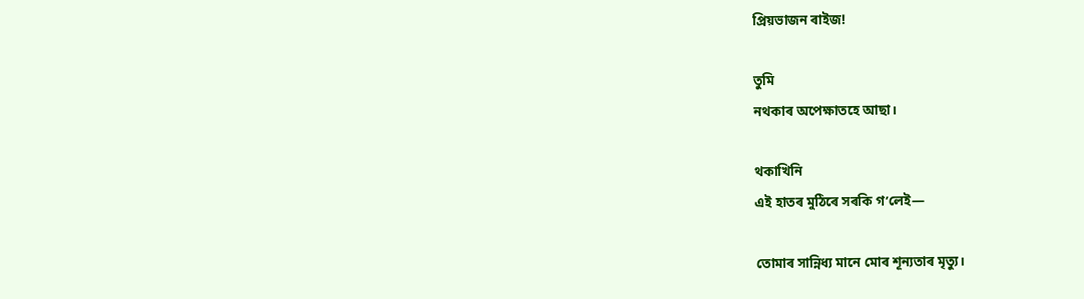প্ৰিয়ভাজন ৰাইজ!

তুমি
নথকাৰ অপেক্ষাতহে আছা।

থকাখিনি
এই হাতৰ মুঠিৰে সৰকি গ’লেই—

তোমাৰ সান্নিধ্য মানে মোৰ শূন্যতাৰ মৃত্যু।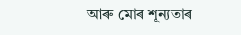আৰু মোৰ শূন্যতাৰ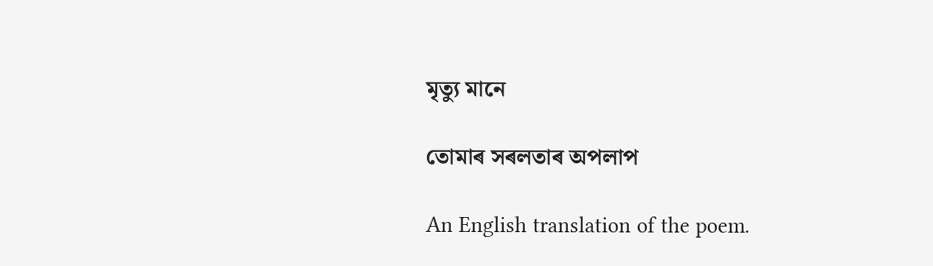মৃত্যু মানে

তোমাৰ সৰলতাৰ অপলাপ

An English translation of the poem.